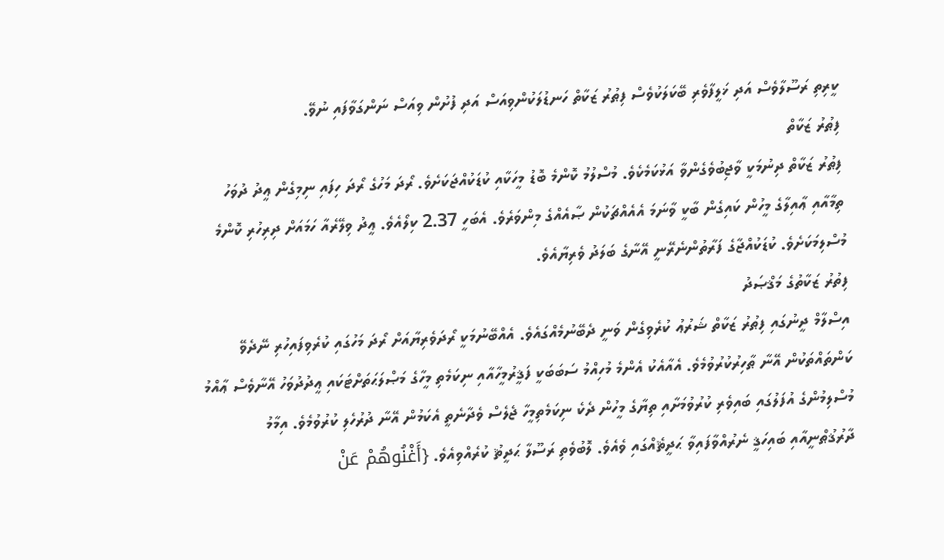ކީރިތި ރަސޫލާވެސް އަދި ޚަލީފާވެރި ބޭކަލަކުވެސް ފިޠުރު ޒަކާތް ހަނޑުލަކުންވިއަސް އަދި ފުށުން ވިއަސް ނަންގަވާފައި ނުވޭ.
ފިޠުރު ޒަކާތް
ފިޠުރު ޒަކާތް ދިނުމަކީ ވާޖިބުވެގެންވާ އަޅުކަމެކެވެ. މުސްލުމު ކޮންމެ ބޮޑު މީހަކާއި ކުޑަކުއްޖަކަށެވެ. ރޯދަ މަހުގެ ރޯދަ ހިފައި ނިމިގެން ޢީދު ދުވަހު ތިމާއާއި ޢާއިލާގެ މީހުން ކައިގެން ބާކީ ވާނަމަ އެއެއްޗަކުން ޞާއެއްގެ މިންވަރެވެ. އެބަހީ 2.37 ކިލޯއެވެ. ޢީދު ވިލޭރެއާ ހަމައަށް ދިރިހުރި ކޮންމެ މުސްލިމަކަށެވެ. ކުޑަކުއްޖާގެ ފަރާތުންނެރޭނީ އޭނާގެ ބަލަދު ވެރިޔާއެވެ.
ފިތުރު ޒަކާތުގެ މަޤްޞަދު
އިސްލާމް ދީނުގައި ފިޠުރު ޒަކާތް ޝަރުޢު ކުރެވިގެން ވަނީ ދެބޭނުމެއްގައެވެ. އެއްބޭނުމަކީ ރޯދަވެރިޔާއަށް ރޯދަ މަހުގައި ކުރެވިފައިހުރި ނޭދެވޭ ކަންތައްތަކުން އޭނާ ޠާހިރުކުރުވުމެވެ. އެއާއެކު އެންމެ މުހިއްމު ސަބަބަކީ ފަޤީރުމީހާއާއި ނިކަމެތި މީހާގެ މަޞްލަޙަތަށްޓަކައި ޢީދުދުވަހު އޭނާވެސް ޢާއްމު މުސްލިމުންގެ އުފަލުގައި ބައިވެރި ކުރުވުމަށާއި ތިޔާގެ މީހުން ދެކެ ނިކަމެތިމީހާ ޖެލެސް ވެދާނެތީ އެކަމުން އޭނާ ދުރުހެލި ކުރުވުމެވެ. އިމާމު ދާރުޤުޠްނީއާއި ބައިހަޤީ ނެރުއްވާފައިވާ ޙަދީޘެއްގައި ވެއެވެ. ލޮބުވެތި ރަސޫލާ ޙަދީޘު ކުރެއްވިއެވެ. {أَغْنُوهُمْ عَنْ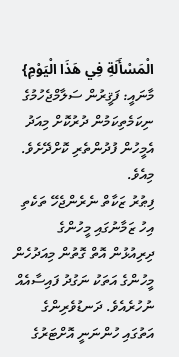الْمَسْأَلَةِ فِي هَذَا الْيَوْمِ} މާނައީ: ފަޤީރުން ސަލާމްޖެހުމުގެ ނިކަމެތިކަމުން ދުރުކޮށް މިއަދު އެމީހުން ފުދުންތެރި ކޮށްދޭށެވެ. މިއެވެ.
ފިޠުރު ޒަކާތް ނެރެންޖެހޭ ތަކެތި
އިހު ޒަމާނުގައި މީހުންގެ ދިރިއުޅުން އޮތް ގޮތުން މިއަދުހެން މީހުންގެ އަތަކު ނަގުދު ފައިސާއެއް ނުހުރެއެވެ. ދަނޑުވެރިންގެ އަތުގައި ހުންނަނީ އޮށްޓަރުގެ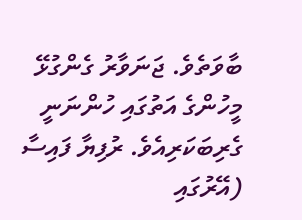ބާވަތެވެ. ޖަނަވާރު ގެންގުޅޭ މީހުންގެ އަތުގައި ހުންނަނީ ގެރިބަކަރިއެވެ. ރުފިޔާ ފައިސާ (އޭރުގައި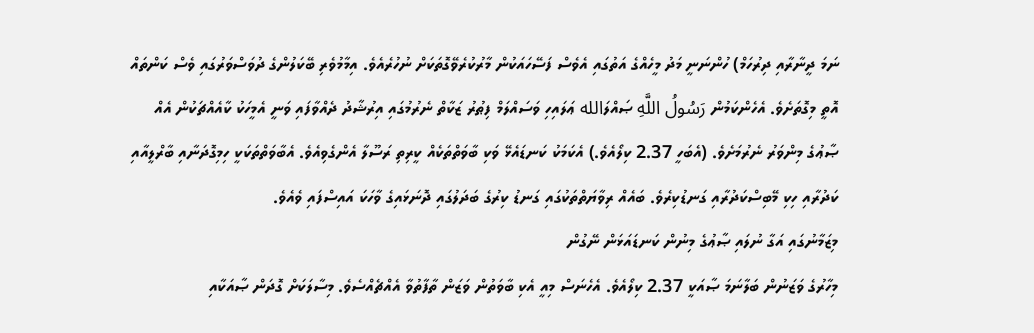ނަމަ ދީނާރާއި ދިރުހަމް) ހުންނަނީ މަދު މީހެއްގެ އަތުގައި އެވެސް ފަސޭހައަކުން މާރުކުރެވޭގޮތަކަށް ނުހުރެއެވެ. އިމާމުވެރި ބޭކަލުންގެ ދުވަސްވަރުގައި ވެސް ކަންތައް އޮތީ މިގޮތަށެވެ. އެހެންކަމުން رَسُولُ اللَّهِ ޞައްލަالله ޢަލައިހި ވަސައްލަމް ފިޠުރު ޒަކާތް ނެރުމުގައި އިރުޝާދު ދެއްވާފައި ވަނީ އެމީހަކު ކާއެއްޗަކުން އެއް ޞާޢުގެ މިންވަރު ނެރުމަށެވެ. (އެބަހީ 2.37 ކިލޯއެވެ.) އެކަމަކު ކަނޑައެޅޭ ވަކި ބާވަތްތަކެއް ކީރިތި ރަސޫލާ އެންގެވިއެވެ. އެބާވަތްތަކަކީ ހިމިގޮދަނާއި ބާރްލީއާއި ކަދުރާއި ހިކި މޭބިސްކަދުރާއި ގަނޑުކިރެވެ. ބައެއް ރިވާޔަތްތަކުގައި ގަނޑު ކިރުގެ ބަދަލުގައި ދޮނަޅައިގެ ވާހަކަ އައިސްފައި ވެއެވެ.
މިޒަމާނުގައި އަގާ ނުލައި ޞާޢުގެ މިނުން ކަނޑައަޅަން ނޭގުން
މިހާރުގެ ވަޒަނުން ބަލާނަމަ ޞާއަކީ 2.37 ކިލޯއެވެ. އެހެނަސް މިއީ އެކި ބާވަތުން ވަޒަން ތާފާތުވާ އެއްޗެއްސެވެ. މިސާލަކަށް ގޮދަން ޞާއަކާއި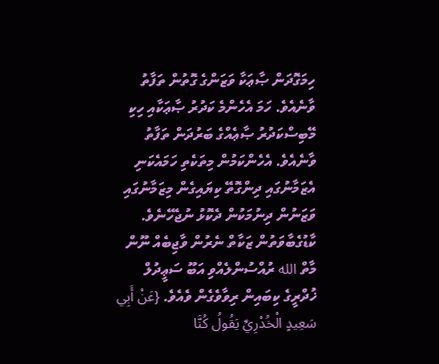ހިމަގޮދަން ޞާޢަކާ ވަޒަންގެ ގޮތުން ތަފާތު ވާނެއެވެ. ހަމަ އެހެންމެ ކަދުރު ޞާޢަކާއި ހިކި މޭބިސްކަދުރު ޞާޢެއްގެ ބަރުދަން ތަފާތު ވާނެއެވެ. އެހެންކަމުން މިތަކެތި ހަމައެކަނި އެޒަމާނުގައި ދިންގޮތޭ ކިޔައިގެން މިޒަމާނުގައި ވަޒަނުން ދިނުމަކުން ދެކޮޅު ނުޖެހޭނެވެ.
ކާޑުގެބާވަތުން ޒަކާތް ނެރުން ވާޖިބެއް ނޫން
މާތް الله ރުއްސުންލެއްވި އަބޫ ސަޢީދުލް ޚުދްރީގެ ކިބައިން ރިވާވެގެން ވެއެވެ. {عَنْ أَبِي سَعِيدٍ الْخُدْرِيِّ يَقُولُ كُنَّا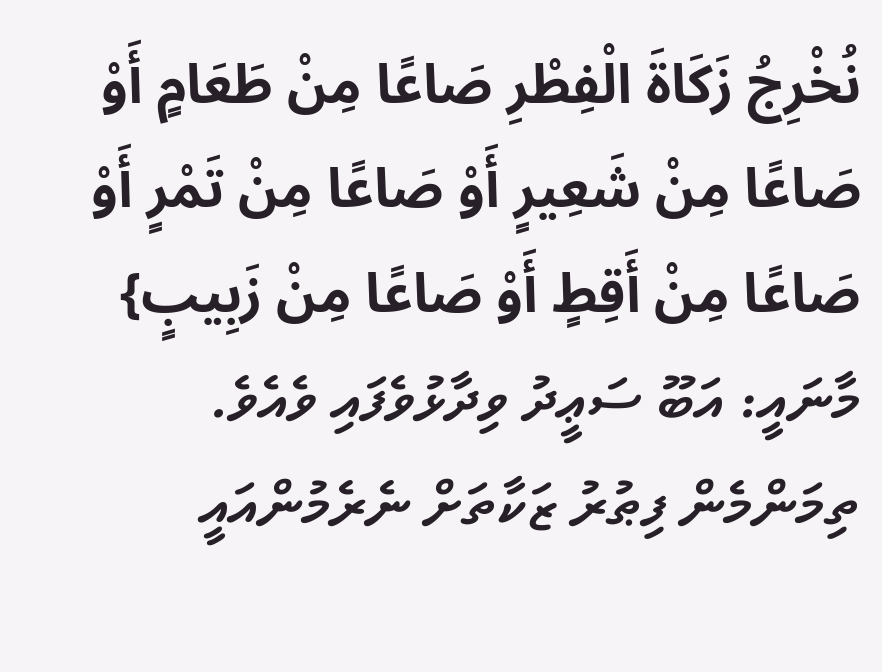نُخْرِجُ زَكَاةَ الْفِطْرِ صَاعًا مِنْ طَعَامٍ أَوْ صَاعًا مِنْ شَعِيرٍ أَوْ صَاعًا مِنْ تَمْرٍ أَوْ صَاعًا مِنْ أَقِطٍ أَوْ صَاعًا مِنْ زَبِيبٍ} މާނައީ: އަބޫ ސަޢީދު ވިދާޅުވެފައި ވެއެވެ. ތިމަންމެން ފިޠުރު ޒަކާތަށް ނެރެމުންއައީ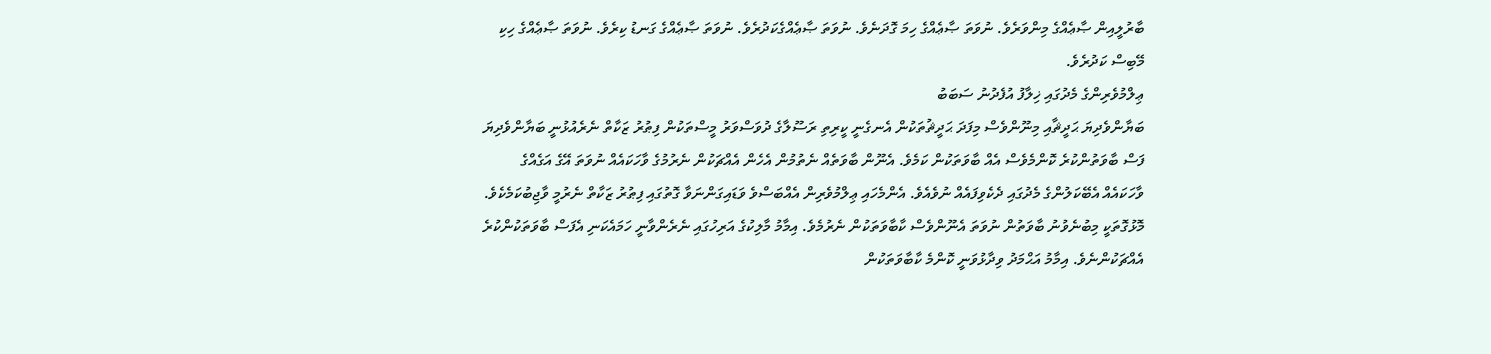ބާރުލީއިން ޞާޢެއްގެ މިންވަރެވެ. ނުވަތަ ޞާޢެއްގެ ހިމަ ގޮދަނެވެ. ނުވަތަ ޞާޢެއްގެކަދުރެވެ. ނުވަތަ ޞާޢެއްގެ ގަނޑު ކިރެވެ. ނުވަތަ ޞާޢެއްގެ ހިކި މޭބިސް ކަދުރެވެ.
ޢިލްމުވެރިންގެ މެދުގައި ޚިލާފު އުފެދުނު ސަބަބު
ބަޔާންވެދިޔަ ޙަދީޘާއި މިނޫންވެސް މިފަދަ ޙަދީޘުތަކުން އެނގެނީ ކީރިތި ރަސޫލާގެ ދުވަސްވަރު މީސްތަކުން ފިޠުރު ޒަކާތް ނެރެއުޅުނީ ބަޔާންވެދިޔަ ފަސް ބާވަތުންކުރެ ކޮންމެވެސް އެއް ބާވަތަކުން ކަމެވެ. އެނޫން ބާވަތެއް ނެތުމުން އެހެން އެއްޗަކުން ނެރުމުގެ ވާހަކައެއް ނުވަތަ އޭގެ އަގެއްގެ ވާހަކައެއް އެބޭކަލުންގެ މެދުގައި ދެކެވިފައެއް ނުވެއެވެ. އެންމެހައި ޢިލްމުވެރިން އެއްބަސްވެ ވަޑައިގަންނަވާ ގޮތުގައި ފިޠުރު ޒަކާތް ނެރުމީ ވާޖިބުކަމެކެވެ. މޮޅުގޮތަކީ މިބުނެވުނު ބާވަތުން ނުވަތަ އެނޫންވެސް ކާބާވަތަކުން ނެރުމެވެ. އިމާމު މާލިކުގެ އަރިހުގައި ނެރެންވާނީ ހަމައެކަނި އެފަސް ބާވަތަކުންކުރެ އެއްޗަކުންނެވެ. އިމާމު އަޙްމަދު ވިދާޅުވަނީ ކޮންމެ ކާބާވަތަކުން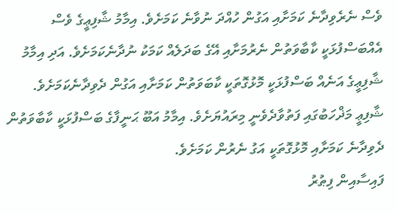ވެސް ނެރެވިދާނެ ކަމަށާއި އަގުން ހުއްދަ ނުވާނެ ކަމަށެވެ. އިމާމު ޝާފިޢީގެ ވެސް އެއްބަސްފުޅަކީ ކާބާވަތުން ނެރުމަށާއި އޭގެ ބަދަލެއް ކަމަކު ނުދާނެކަމަށެވެ. އަދި އިމާމު ޝާފިޢީގެ އަނެއް ބަސްފުޅަކީ މޮޅުގޮތަކީ ކާބަވަތުން ކަމަށާއި އަގުން ދެވިދާނެކަމަށެވެ. ޝާފިޢީ މަޛްހަބުގައި ފަތުވާދެވެނީ މިރައުޔަށެވެ. އިމާމު އަބޫ ޙަނީފާގެ ބަސްފުޅަކީ ކާބާވަތުން ދެވިދާނެ ކަމަށާއި މޮޅުގޮތަކީ އަގު ނެރުން ކަމަށެވެ.
ފައިސާއިން ފިޠުރު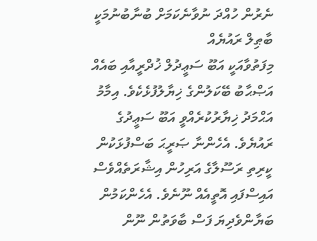ނެރުން ހުއްދަ ނުވާނެކަމަށް ބުނާބުނުމަކީ ބާޠިލް ރައުޔެއް
މިފަތުވާއަކީ އަބޫ ސަޢީދުލް ޚުދްރީއާއި ބައެއް އަޞްޙާބު ބޭކަލުންގެ ޚިޔާލުފުޅެކެވެ. އިމާމު އަޙްމަދު ޚިޔާރުކުރެއްވީ އަބޫ ސަޢީދުގެ ރައުޔެވެ. އެހެންނާ ޞަރީޙަ ބަސްފުޅަކުން ކީރިތި ރަސޫލާގެ އަރިހުން އިޝާރަތެއްވެސް އައިސްފައި އޮތީއެއް ނޫނެވެ. އެހެންކަމުން ބަޔާންވެދިޔަ ފަސް ބާވަތުން ނޫން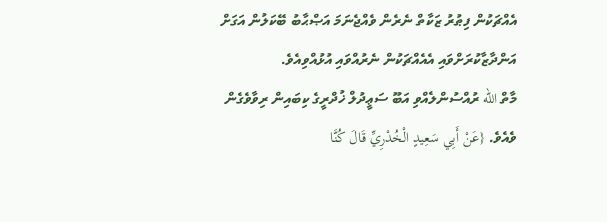އެއްޗަކުން ފިޠުރު ޒަކާތް ނެރެން ވެއްޖެނަމަ އަޞްޙާބު ބޭކަލުން އަގަށް އަންދާޒާކުރަށްވައި އެއެއްޗަކުން ނެރުއްވައި އުޅުއްވިއެވެ.
މާތް الله ރުއްސުންލެއްވި އަބޫ ސަޢީދުލް ޚުދްރީގެ ކިބައިން ރިވާވެގެން ވެއެވެ. {عَنْ أَبِي سَعِيدٍ الْخُدْرِيِّ قَالَ كُنَّا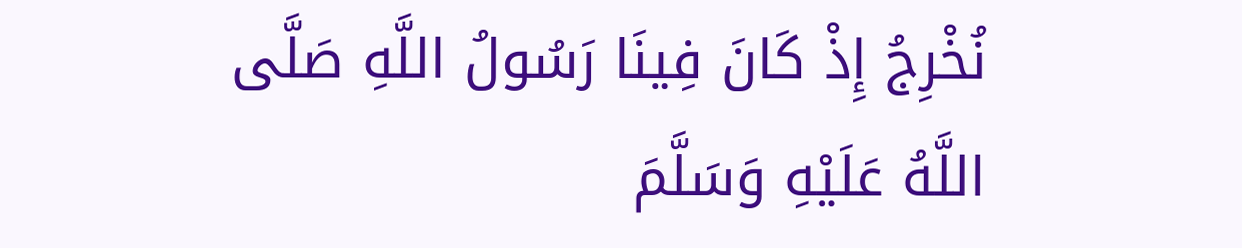نُخْرِجُ إِذْ كَانَ فِينَا رَسُولُ اللَّهِ صَلَّى اللَّهُ عَلَيْهِ وَسَلَّمَ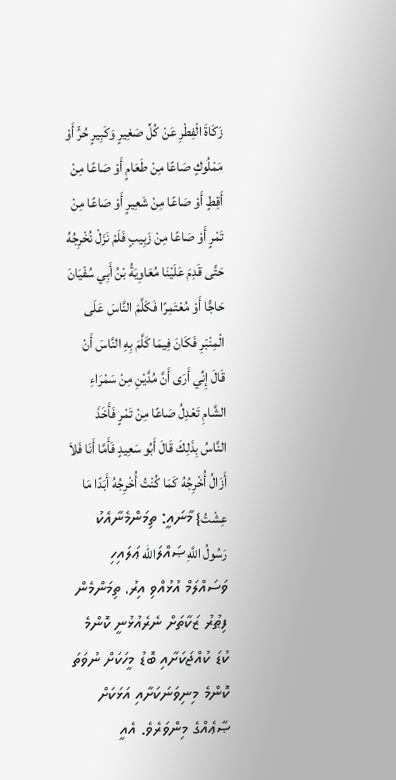زَكَاةَ الْفِطْرِ عَنْ كُلِّ صَغِيرٍ وَكَبِيرٍ حُرٍّ أَوْ مَمْلُوكٍ صَاعًا مِنْ طَعَامٍ أَوْ صَاعًا مِنْ أَقِطٍ أَوْ صَاعًا مِنْ شَعِيرٍ أَوْ صَاعًا مِنْ تَمْرٍ أَوْ صَاعًا مِنْ زَبِيبٍ فَلَمْ نَزَلْ نُخْرِجُهُ حَتَّى قَدِمَ عَلَيْنَا مُعَاوِيَةُ بْنُ أَبِي سُفْيَانَ حَاجًّا أَوْ مُعْتَمِرًا فَكَلَّمَ النَّاسَ عَلَى الْمِنْبَرِ فَكَانَ فِيمَا كَلَّمَ بِهِ النَّاسَ أَنْ قَالَ إِنِّي أَرَى أَنَّ مُدَّيْنِ مِنْ سَمْرَاءِ الشَّامِ تَعْدِلُ صَاعًا مِنْ تَمْرٍ فَأَخَذَ النَّاسُ بِذَلِكَ قَالَ أَبُو سَعِيدٍ فَأَمَّا أَنَا فَلاَ أَزَالُ أُخْرِجُهُ كَمَا كُنْتُ أُخْرِجُهُ أَبَدًا مَا عِشْتُ} މާނައީ: ތިމަންމެނާއެކު رَسُولُ اللَّهِ ޞައްލަالله ޢަލައިހި ވަސައްލަމް އުޅުއްވި އިރު، ތިމަންމެން ފިޠުރު ޒަކާތަށް ނެރެއުޅުނީ ކޮންމެ ކުޑަ ކުއްޖަކަށާއި ބޮޑު މީހަކަށް ނުވަތަ ކޮންމެ މިނިވަނަކަށާއި އަޅަކަށް ޞާޢެއްގެ މިންވަރެވެ. އެއީ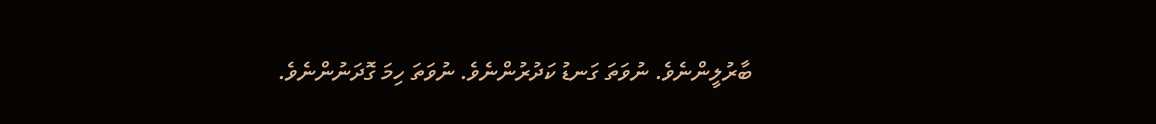ބާރުލީންނެވެ. ނުވަތަ ގަނޑު ކަދުރުންނެވެ. ނުވަތަ ހިމަ ގޮދަނުންނެވެ.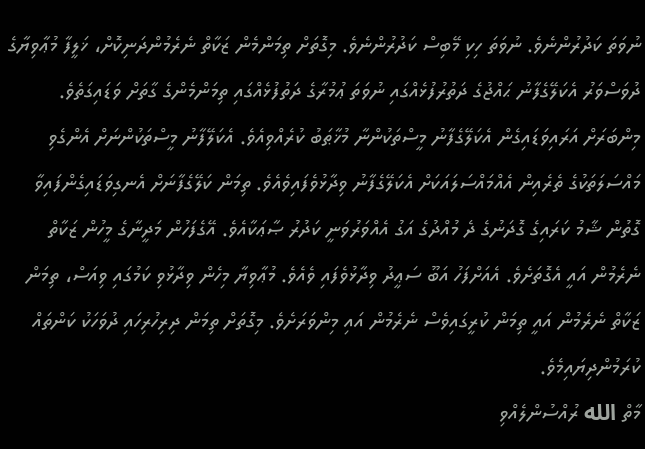ނުވަތަ ކަދުރުންނެވެ. ނުވަތަ ހިކި މޭބިސް ކަދުރުންނެވެ. މިގޮތަށް ތިމަންމެން ޒަކާތް ނެރެމުންދަނިކޮށް، ޚަލީފާ މުޢާވިޔާގެ ދުވަސްވަރު އެކަލޭގެފާނު ޙައްޖުގެ ދަތުރުފުޅެއްގައި ނުވަތަ ޢުމުރާގެ ދަތުފުޅެއްގައި ތިމަންމެންގެ ގާތަށް ވަޑައިގަތެވެ. މިންބަރަށް އަރައިވަޑައިގެން އެކަލޭގެފާނު މީސްތަކުންނާ މުޚާޠަބު ކުރެއްވިއެވެ. އެކަލޭފާނު މީސްތަކުންނަށް އެންގެވި މައްސަލަތަކުގެ ތެރެއިން އެއްމައްސަލައަކަށް އެކަލޭގެފާނު ވިދާޅުވެފައިވެއެވެ. ތިމަން ކަލޭގެފާނަށް އެނގިވަޑައިގެންފައިވާ ގޮތުން ޝާމު ކަރައިގެ ގޮދަނުގެ ދެ މުއްދުގެ އަގު އެއްވަރުވަނީ ކަދުރު ޞާޢަކާއެވެ. އޭގެފަހުން މަދީނާގެ މީހުން ޒަކާތް ނެރެމުން އައީ އެގޮތަށެވެ. އެއަށްފަހު އަބޫ ސަޢީދު ވިދާޅުވެފައި ވެއެވެ. މުޢާވިޔާ މިހެން ވިދާޅުވި ކަމުގައި ވިއަސް، ތިމަން ޒަކާތް ނެރެމުން އައީ ތިމަން ކުރީގައިވެސް ނެރެމުން އައި މިންވަރަށެވެ. މިގޮތަށް ތިމަން ދިރިހުރިހައި ދުވަހަކު ކަންތައް ކުރަމުންދިޔައިމެވެ.
މާތް الله ރުއްސުންލެއްވި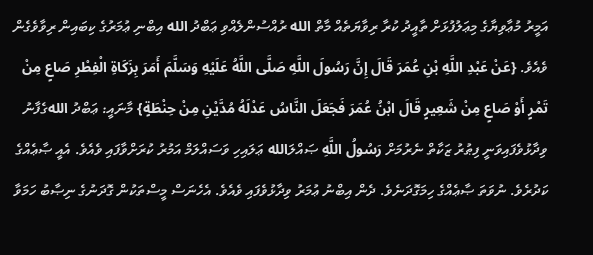އަމީރު މުޢާވިޔާގެ މިޢަލުފުޅަށް ތާއީދު ކުރާ ރިވާޔަތެއް މާތް الله ރުއްސުންލެއްވި ޢަބްދު الله އިބްނި ޢުމަރުގެ ކިބައިން ރިވާވެގެން ވެއެވެ. {عَنْ عَبْدِ اللَّهِ بْنِ عُمَرَ قَالَ إِنَّ رَسُولَ اللَّهِ صَلَّى اللَّهُ عَلَيْهِ وَسَلَّمَ أَمَرَ بِزَكَاةِ الْفِطْرِ صَاعٍ مِنْ تَمْرٍ أَوْ صَاعٍ مِنْ شَعِيرٍ قَالَ ابْنُ عُمَرَ فَجَعَلَ النَّاسُ عَدْلَهُ مُدَّيْنِ مِنْ حِنْطَةٍ} މާނައީ: ޢަބްދު اللهގެފާނު ވިދާޅުވެފައިވަނީ ފިޠުރު ޒަކާތް ނެރުމަށް رَسُولُ اللَّهِ ޞައްލަالله ޢަލައިހި ވަސައްލަމް އަމުރު ކުރަށްވާފައި ވެއެވެ. އެއީ ޞާޢެއްގެ ކަދުރެވެ. ނުވަތަ ޞާޢެއްގެ ހިމަގޮދަނެވެ. ދެން އިބްނު ޢުމަރު ވިދާޅުވެފައި ވެއެވެ. އެހެނަސް މީސްތަކުން ގޮދަނުގެ ނިޞާބު ހަމަވާ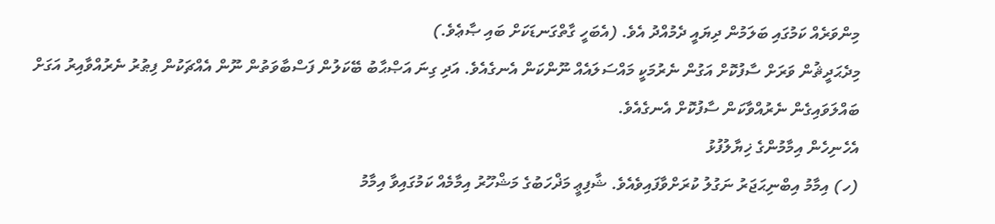މިންވަރެއް ކަމުގައި ބަލަމުން ދިޔައީ ދެމުއްދު އެވެ. (އެބަހީ ގާތްގަނޑަކަށް ބައި ޞާޢެވެ.)
މިދެޙަދީޘުން ވަރަށް ސާފުކޮށް އަގުން ނެރުމަކީ މައްސަލައެއް ނޫންކަން އެނގެއެވެ. އަދި ގިނަ އަޞްޙާބު ބޭކަލުން ފަސްބާވަތުން ނޫން އެއްޗަކުން ފިޠުރު ނެރުއްވާއިރު އަގަށް ބައްލަވައިގެން ނެރުއްވާކަން ސާފުކޮށް އެނގެއެވެ.
އެހެނިހެން އިމާމުންގެ ޚިޔާލުފުޅު
(ހ) އިމާމު އިބްނިޙަޖަރު ނަގުލު ކުރަށްވާފައިވެއެވެ. ޝާފިޢީ މަޛްހަބުގެ މަޝްހޫރު އިމާމެއް ކަމުގައިވާ އިމާމު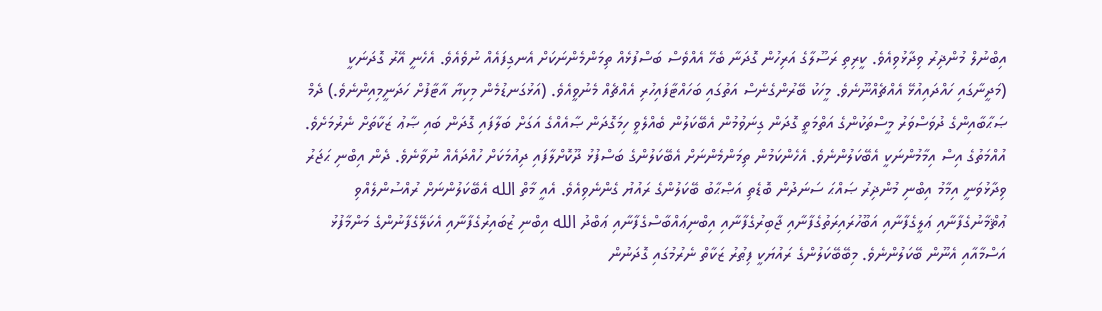އިބްނުލް މުންޛިރު ވިދާޅުވިއެވެ. ކީރިތި ރަސޫލާގެ އަރިހުން ގޮދަނާ ބެހޭ އެއްވެސް ބަސްފުޅެއް ތިމަންމެންނަކަށް އެނގިފައެއް ނުވެއެވެ. އެހެނީ އޭރު ގޮދަނަކީ (މަދީނާގައި ހައްދައިއުޅޭ އެއްޗެއްނޫނެވެ. މީހަކު ބޭރުންގެނެސް އަތުގައި ބަހައްޓާފައިހުރި އެއްޗެއް މެނުވީއެވެ. (އަޅުގަނޑުމެން މިކިޔާ އާޓާފުށް ހަދަނީމިއިންނެވެ.) ދެމް ޞަޙާބާއިންގެ ދުވަސްވަރު މީސްތަކުންގެ އަތްމަތީ ގޮދަން ގިނަވުމުން އެބޭކަލުން ބެއްލެވީ ހިމަގޮދަން ޞާއެއްގެ އަގަށް ބަލާފައި ގޮދަން ބައި ޞާޢު ޒަކާތަށް ނެރުމަށެވެ. އުއްމަތުގެ އިސް އިމާމުންނަކީ އެބޭކަލުންނެވެ. އެހެންކަމުން ތިމަންމެންނަށް އެބޭކަލުންގެ ބަސްފުޅު ދޫކޮށްލާފައި ދިއުމަކަށް ހުއްދައެއް ނުވާނެވެ. ދެން އިބްނި ޙަޖަރު ވިދާޅުވަނީ އިމާމު އިބްނި މުންޛިރު ޞައްޙަ ސަނަދުން ބޮޑެތި އަޞްޙާބު ބޭކަލުންގެ ރައުޔު ގެންނެވިއެވެ. އެއީ މާތް الله އެބޭކަލުންނަށް ރުއްސުންލެއްވި ޢުޘްމާނުގެފާނާއި ޢަލީގެފާނާއި އަބޫހުރައިރަތުގެފާނާއި ޖާބިރުގެފާނާއި އިބްނިޢައްބާސްގެފާނާއި ޢަބްދު الله އިބްނި ޒުބައިރުގެފާނާއި އެކަލޭގެފާނުންގެ މަންމާފުޅު އަސްމާއާއި އެނޫން ބޭކަލުންނެވެ. މިބޭބޭކަލުންގެ ރައުޔަކީ ފިޠުރު ޒަކާތް ނެރުމުގައި ގޮދަނުން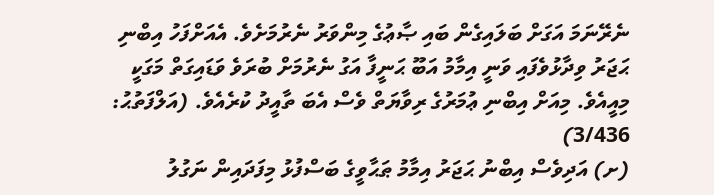ނެރޭނަމަ އަގަށް ބަލައިގެން ބައި ޞާޢުގެ މިންވަރު ނެރުމަށެވެ. އެއަށްފަހު އިބްނި ޙަޖަރު ވިދާޅުވެފައި ވަނީ އިމާމު އަބޫ ޙަނީފާ އަގު ނެރުމަށް ބުރަވެ ވަޑައިގަތް މަގަކީ މިއީއެވެ. މިއަށް އިބްނި ޢުމަރުގެ ރިވާޔަތް ވެސް އެބަ ތާއީދު ކުރެއެވެ. (އަލްފަތުޙު: 3/436)
(ށ) އަދިވެސް އިބްނު ޙަޖަރު އިމާމު ޠަޙާވީގެ ބަސްފުޅު މިފަދައިން ނަގުލު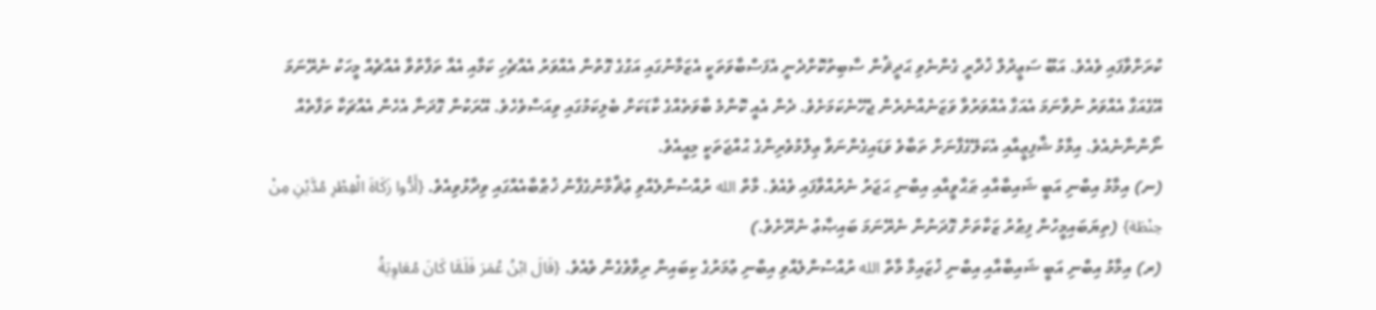ކުރަށްވާފައި ވެއެވެ. އަބޫ ސަޢީދުލް ޚުދްރީ ގެންނެވި ޙަދީޘުން ސާބިތުކޮށްދެނީ އެފަސްބާވަތަކީ އެޒަމާނުގައި އަގުގެ ގޮތުން އެއްވަރު އެއްޗެހި ކަމާއި އެއާ ތަފާތުވާ އެއްޗެއް މީހަކު ނެރޭނަމަ އޭގެއަގާ އެއްވަރު ނުވާނަމަ އެއަގާ އެއްވަރުވާ ވަޒަނެއްނެރެން ޖެހޭނެކަމަށެވެ. ދެން އެއީ ކޮންމެ ބާވަތެއްގެ ކާޑަކަށް ބެލިކަމުގައި ވިއަސްވެހެވެ. އޭރަކުން ގޮދަނާ އެހެން އެއްޗަކާ ތަފާތެއް ނޯންނާނެއެވެ. އިމާމު ޝާފިޢީއާއި އެކަލޭގެފާނަށް ތަބާވެ ވަޑައިގެންނަވާ ޢިލްމުވެރިންގެ ޙުއްޖަތަކީ މިއީއެވެ.
(ނ) އިމާމު އިބްނި އަބީ ޝައިބާއާއި ޠަޙާވީއާއި އިބްނި ޙަޖަރު ނެރުއްވާފައި ވެއެވެ. މާތް الله ރުއްސުންލެއްވި ޢުޘްމާނުގެފާނު ޚުޠްބާއެއްގައި ވިދާޅުވިއެވެ. {أَدُّوا زَكَاةَ الْفِطْرِ مُدَّيْنِ مِنْ حِنْطَة} (ތިޔަބައިމީހުން ފިޠުރު ޒަކާތަށް ގޮދަނުން ނެރޭނަމަ ބައިޞާޢު ނެރޭށެވެ.)
(ރ) އިމާމު އިބްނި އަބީ ޝައިބާއާއި އިބްނި ޚުޒައިމާ މާތް الله ރުއްސުންލެއްވި އިބްނި ޢުމަރުގެ ކިބައިން ރިވާވެގެން ވެއެވެ. {قَالَ ابْنُ عُمَرَ فَلَمَّا كَانَ مُعَاوِيَةُ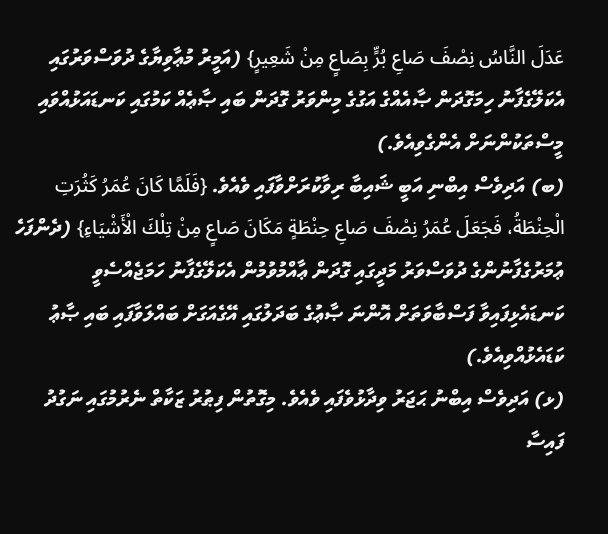عَدَلَ النَّاسُ نِصْفَ صَاعِ بُرٍّ بِصَاعٍ مِنْ شَعِيرٍ} (އަމީރު މުޢާވިޔާގެ ދުވަސްވަރުގައި އެކަލޭގެފާނު ހިމަގޮދަން ޞާއެއްގެ އަގުގެ މިންވަރު ގޮދަން ބައި ޞާޢެއް ކަމުގައި ކަނޑައަޅުއްވައި މީސްތަކުންނަށް އެންގެވިއެވެ.)
(ބ) އަދިވެސް އިބްނި އަބީ ޝައިބާ ރިވާކުރަށްވާފައި ވެއެވެ. {فَلَمَّا كَانَ عُمَرُ كَثُرَتِ الْحِنْطَةُ، فَجَعَلَ عُمَرُ نِصْفَ صَاعِ حِنْطَةٍ مَكَانَ صَاعٍ مِنْ تِلْكَ الْأَشْيَاءِ} (ދެންފަހެ ޢުމަރުގެފާނުންގެ ދުވަސްވަރު މަދީގައި ގޮދަން ޢާއްމުވުމުން އެކަލޭގެފާނު ހަމަޖެއްސެވީ ކަނޑައެޅިފައިވާ ފަސްބާވަތަށް އޮންނަ ޞާޢުގެ ބަދަލުގައި އޭގެއަގަށް ބައްލަވާފައި ބައި ޞާޢު ކަޑައެޅުއްވިއެވެ.)
(ޅ) އަދިވެސް އިބްނު ޙަޖަރު ވިދާޅުވެފައި ވެއެވެ. މިގޮތުން ފިޠުރު ޒަކާތް ނެރުމުގައި ނަގުދު ފައިސާ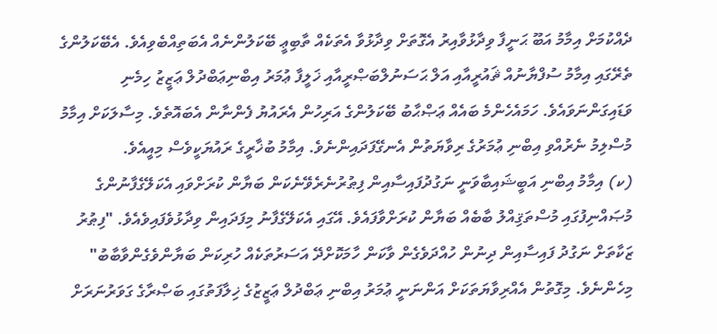ދެއްކުމަށް އިމާމު އަބޫ ޙަނީފާ ވިދާޅުވާއިރު އެގޮތަށް ވިދާޅުވާ އެތަކެއް ތާބިޢީ ބޭކަލުންނެއް އެބަތިއްބެވިއެވެ. އެބޭކަލުންގެ ތެރޭގައި އިމާމު ސުފްޔާނުއް ޘައުރީއާއި އަލް ޙަސަނުލްބަޞްރީއާއި ޚަލީފާ ޢުމަރު އިބްނިޢަބްދުލް ޢަޒީޒު ހިމެނި ވަޑައިގަންނަވައެވެ. ހަމައެހެންމެ ބައެއް ޢަޞްޙާބު ބޭކަލުންގެ އަރިހުން އެރައުޔު ފެންނާން އެބައޮތެވެ. މިސާލަކަށް އިމާމު މުސްލިމު ނެރުއްވި އިބްނި ޢުމަރުގެ ރިވާޔަތުން އެނގޭފަދައިންނެވެ. އިމާމު ބުޚާރީގެ ރައުޔަކީވެސް މިއީއެވެ.
(ކ) އިމާމު އިބްނި އަބީޝައިބާވަނީ ނަގުދުފައިސާއިން ފިޠުރުނެރެވޭނެކަން ބަޔާން ކުރަށްވައި އެކަލޭގެފާނުންގެ މުޞައްނިފުގައި މުސްތަޤިއްލު ބާބެއް ބަޔާން ކުރަށްވާފައެވެ. އޭގައި އެކަލޭގެފާނު މިފަދައިން ވިދާޅުވެފައިވެއެވެ. "ފިޠުރު ޒަކާތަށް ނަގުދު ފައިސާއިން ދިނުން ހުއްދަވެގެން ވާކަން ހާމަކޮށްދޭ އަސަރުތަކެއް ހުރިކަން ބަޔާންވެގެންވާބާބު" މިހެންނެވެ. މިގޮތުން އެއްރިވާޔަތަކަށް އަންނަނީ ޢުމަރު އިބްނި ޢަބްދުލް ޢަޒީޒުގެ ޚިލާފަތުގައި ބަޞްރާގެ ގަވަރުނަރަށް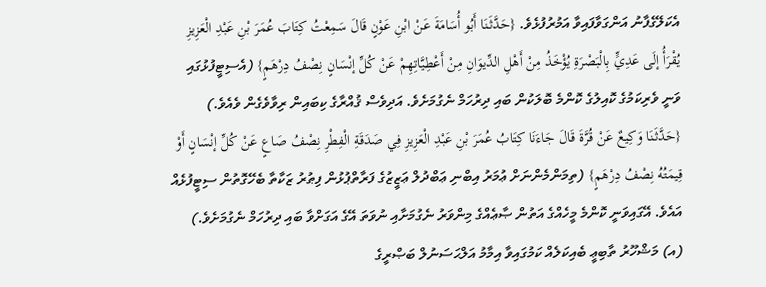އެކަލޭގެފާނު އަންގަވާފައިވާ އަމުރުފުޅެވެ. {حَدَّثَنَا أَبُو أُسَامَةَ عَنْ ابْنِ عَوْنٍ قَالَ سَمِعْتُ كِتَابَ عُمَرَ بْنِ عَبْدِ الْعَزِيزِ يُقْرَأُ إلَى عَدِيٍّ بِالْبَصْرَةِ يُؤْخَذُ مِنْ أَهْلِ الدِّيوَانِ مِنْ أَعْطِيَّاتِهِمْ عَنْ كُلِّ إنْسَانٍ نِصْفُ دِرْهَمٍ} (އެސިޓީފުޅުގައި ވަނީ ވެރިކަމުގެ ކޮއިލުގެ ކޮންމެ ބޮލަކުން ބައި ދިރުހަމް ނެގުމަށެވެ. އަދިވެސް ޤުއްރާގެ ކިބައިން ރިވާވެގެން ވެއެވެ.) {حَدَّثَنَا وَكِيعٌ عَنْ قُرَّةَ قَالَ جَاءَنَا كِتَابُ عُمَرَ بْنِ عَبْدِ الْعَزِيزِ فِي صَدَقَةِ الْفِطْرِ نِصْفُ صَاعٍ عَنْ كُلِّ إنْسَانٍ أَوْ قِيمَتُهُ نِصْفُ دِرْهَمٍ} (ތިމަންމެންނަށް ޢުމަރު އިބްނި ޢަބްދުލް ޢަޒީޒުގެ ފަރާތްޕުޅުން ފިޠުރު ޒަކާތާ ބެހޭގޮތުން ސިޓީފުޅެއް އައެވެ. އޭގައިވަނީ ކޮންމެ މީހެއްގެ އަތުން ޞާޢެއްގެ މިންވަރު ނެގުމަށާއި ނުވަތަ އޭގެ އަގަށްވާ ބައި ދިރުހަމް ނެގުމަށެވެ.)
(އ) މަޝްހޫރު ތާބިޢީ ބެއިކަލެއް ކަމުގައިވާ އިމާމު އަލްޙަސަނުލް ބަޞްރީގެ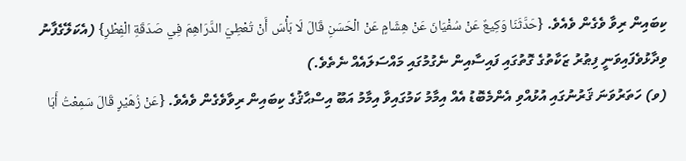ކިބައިން ރިވާ ވެގެން ވެއެވެ. {حَدَّثَنَا وَكِيعٌ عَنْ سُفْيَانَ عَنْ هِشَامٍ عَنْ الْحَسَنِ قَالَ لَا بَأْسَ أَنْ تُعْطِيَ الدَّرَاهِمَ فِي صَدَقَةِ الْفِطْرِ} (އެކަލޭގެފާނު ވިދާޅުވެފައިވަނީ ފިޠުރު ޒަކާތުގެ ގޮތުގައި ފައިސާއިން ނެގުމުގައި މައްސަލައެއް ނެތެވެ.)
(ވ) ހަތަރުވަނަ ޤަރުނުގައި އުޅުއްވި އެންމެބޮޑު އެއް އިމާމު ކަމުގައިވާ އިމާމު އަބޫ އިސްޙާޤުގެ ކިބައިން ރިވާވެގެން ވެއެވެ. {عَنْ زُهَيْرٍ قَالَ سَمِعْتُ أَبَا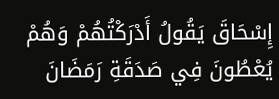إِسْحَاقَ يَقُولُ أَدْرَكْتُهُمْ وَهُمْ يُعْطُونَ فِي صَدَقَةِ رَمَضَانَ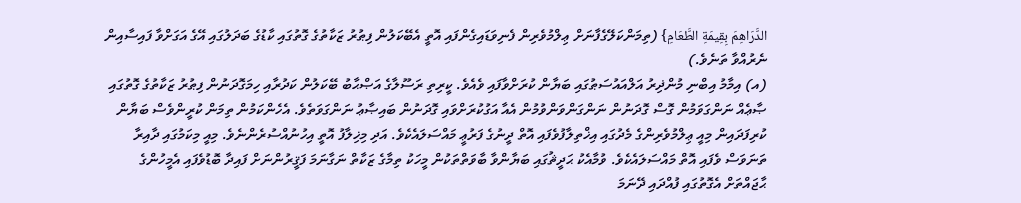الدَّرَاهِمَ بِقِيمَةِ الطَّعَامِ} (ތިމަންކަލޭގެފާނަށް ޢިލްމުވެރިން ފެނިވަޑައިގެންފައި އޮތީ އެބޭކަލުން ފިޠުރު ޒަކާތުގެ ގޮތުގައި ކާޑުގެ ބަދަލުގައި އޭގެ އަގަށްވާ ފައިސާއިން ނެރުއްވާ ތަނެވެ.)
(އ) އިމާމު އިބްނި މުންޛިރު އަލްއައުސަޠުގައި ބަޔާން ކުރަށްވާފައި ވެއެވެ. ކީރިތި ރަސޫލާގެ އަޞްޙާބު ބޭކަލުން ކަދުރާއި ހިމަގޮދަނުން ފިޠުރު ޒަކާތުގެ ގޮތުގައި ޞާޢެއް ނަންގަވަމުން ގޮސް ގޮދަނުން ނަންގަންވަންވުމުން އެއާ އަގުކުރަށްވައި ގޮދަނުން ބައިޞާޢު ނަންގަވަތެވެ. އެހެންކަމުން ތިމަން ކުރީންވެސް ބަޔާން ކުރިފަދައިން މިއީ ޢިލްމުވެރިންގެ މެދުގައި އިޚްތިލާފުވެފައި އޮތް ދީނުގެ ފަރުޢީ މައްސަލައެކެވެ. އަދި މިޚިލާފު އޮތީ އިހުނުއްސުރެންނެވެ. މިއީ މިކަމުގައި ދާއިރާ ތަނަވަސް ވެފައި އޮތް މައްސަލައެކެވެ. ވުމާއެކު ޙަދީޘުގައި ބަޔާންވާ ބާވަތްތަކުން މީހަކު ތިމާގެ ޒަކާތް ނަގާނަމަ ފަޤީރުންނަށް ފައިދާ ބޮޑުވެފައި އެމީހުންގެ ޙާޖައްތަށް އެގޮތުގައި ފުއްދައި ދޭނަމަ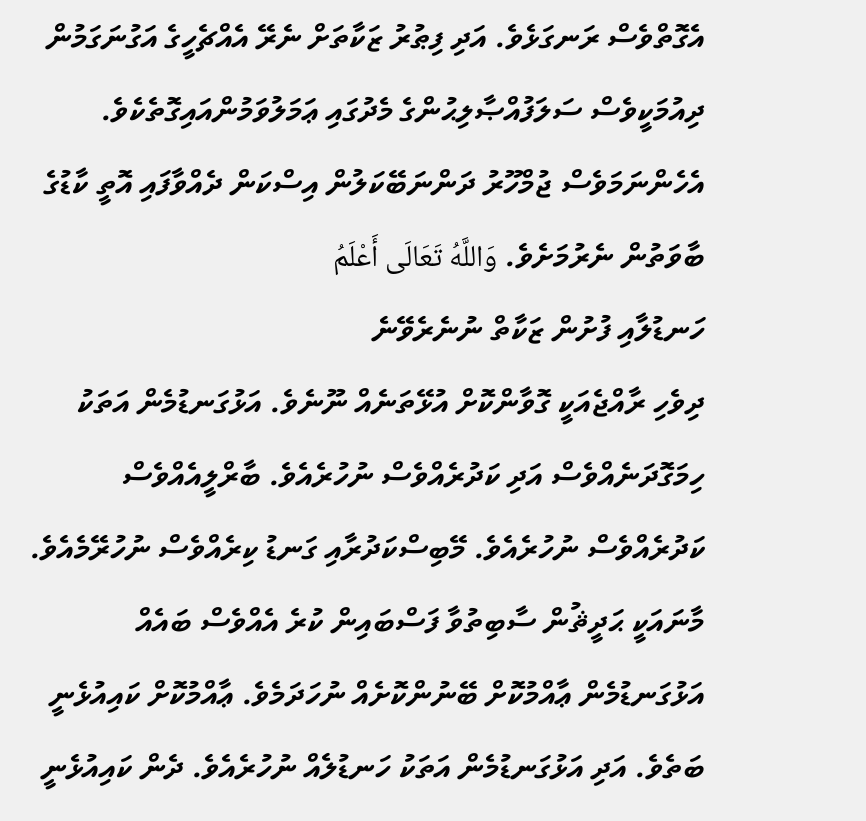އެގޮތްވެސް ރަނގަޅެވެ. އަދި ފިޠުރު ޒަކާތަށް ނެރޭ އެއްޗެހީގެ އަގުނަގަމުން ދިއުމަކީވެސް ސަލަފުއްޞާލިޙުންގެ މެދުގައި ޢަމަލުވަމުންއައިގޮތެކެވެ. އެހެންނަމަވެސް ޖުމްހޫރު ދަންނަބޭކަލުން އިސްކަން ދެއްވާފައި އޮތީ ކާޑުގެ ބާވަތުން ނެރުމަށެވެ. وَاللَّهُ تَعَالَى أَعْلَمُ
ހަނޑުލާއި ފުށުން ޒަކާތް ނުނެރެވޭނެ
ދިވެހި ރާއްޖެއަކީ ގޮވާންކޮށް އުޅޭތަނެއް ނޫނެވެ. އަޅުގަނޑުމެން އަތަކު ހިމަގޮދަނެއްވެސް އަދި ކަދުރެއްވެސް ނުހުރެއެވެ. ބާރްލީއެއްވެސް ކަދުރެއްވެސް ނުހުރެއެވެ. މޭބިސްކަދުރާއި ގަނޑު ކިރެއްވެސް ނުހުރޭމެއެވެ. މާނައަކީ ޙަދީޘުން ސާބިތުވާ ފަސްބައިން ކުރެ އެއްވެސް ބައެއް އަޅުގަނޑުމެން ޢާއްމުކޮށް ބޭނުންކޮށެއް ނުހަދަމެވެ. ޢާއްމުކޮށް ކައިއުޅެނީ ބަތެވެ. އަދި އަޅުގަނޑުމެން އަތަކު ހަނޑުލެއް ނުހުރެއެވެ. ދެން ކައިއުޅެނީ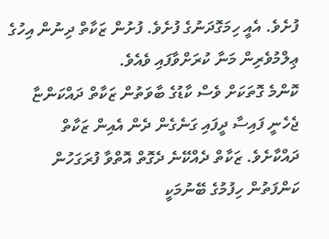ފުށެވެ. އެއީ ހިމަގޮދަނުގެ ފުށެވެ. ފުށުން ޒަކާތް ދިނުން އިހުގެ ޢިލްމުވެރިން މަނާ ކުރަށްވާފައި ވެއެވެ.
ކޮންމެ ގޮތަކަށް ވެސް ކާޑުގެ ބާވަތުން ޒަކާތް ދައްކަންޏާ ޖެހެނީ ފައިސާ ދީފައި ގަނެގެން ދެން އެއިން ޒަކާތް ދައްކާށެވެ. ޒަކާތް ދެއްކޭނެ ދެގޮތް އޮތްވާ ފުރަގަހުން ކަންފަތުން ހިފުމުގެ ބޭނުމަކީ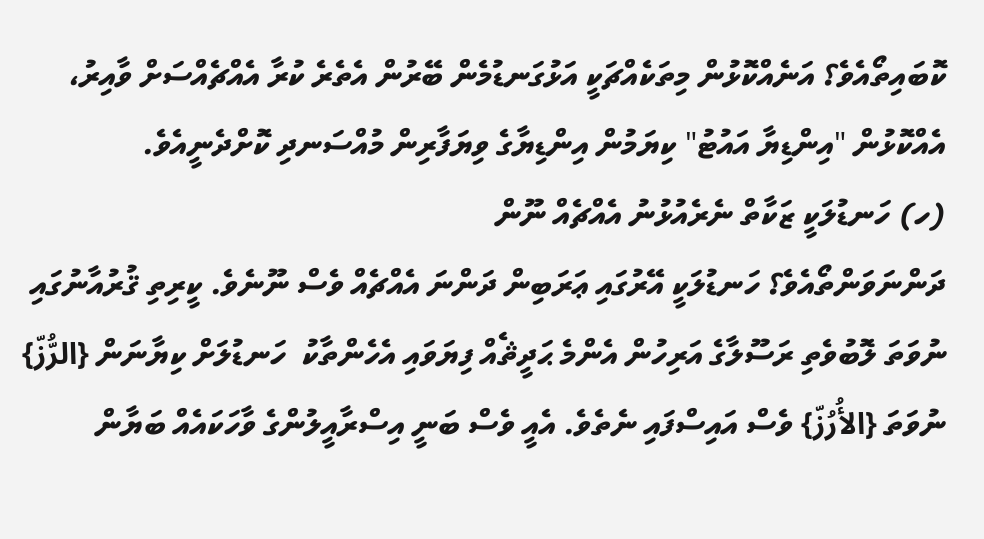ކޮބައިތޯއެވެ؟ އަނެއްކޮޅުން މިތަކެއްޗަކީ އަޅުގަނޑުމެން ބޭރުން އެތެރެ ކުރާ އެއްޗެއްސަށް ވާއިރު، އެއްކޮޅުން "އިންޑިޔާ އައުޓު" ކިޔަމުން އިންޑިޔާގެ ވިޔަފާރިން މުއްސަނދި ކޮށްދެނީއެވެ.
(ހ) ހަނޑުލަކީ ޒަކާތް ނެރެއުޅުނު އެއްޗެއް ނޫން
ދަންނަވަންތޯއެވެ؟ ހަނޑުލަކީ އޭރުގައި ޢަރަބިން ދަންނަ އެއްޗެއް ވެސް ނޫނެވެ. ކީރިތި ޤުރުއާނުގައި ނުވަތަ ލޮބުވެތި ރަސޫލާގެ އަރިހުން އެންމެ ޙަދީޘެއް ފިޔަވައި އެހެންތާކު  ހަނޑުލަށް ކިޔާނަން {الرُّزّ} ނުވަތަ {الأُرُزّ} ވެސް އައިސްފައި ނެތެވެ. އެއީ ވެސް ބަނީ އިސްރާއީލުންގެ ވާހަކައެއް ބަޔާން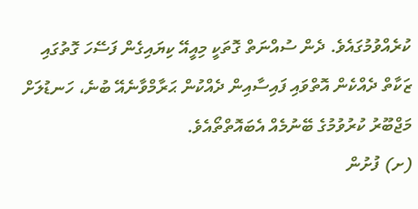ކުރެއްވުމުގައެވެ. ދެން ސުއްނަތް ގޮތަކީ މިއީއޭ ކިޔައިގެން ފަސޭހަ ގޮތުގައި ޒަކާތް ދެއްކެން އޮތްވައި ފައިސާއިން ދެއްކުން ޙަރާމްވާނެއޭ ބުނެ، ހަނޑުލަށް މަޖްބޫރު ކުރުވުމުގެ ބޭނުމެއް އެބައޮތްތޯއެވެ.
(ށ) ފުށުން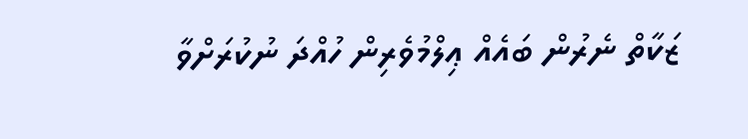ޒަކާތް ނެރުން ބައެއް ޢިލްމުވެރިން ހުއްދަ ނުކުރަށްވާ